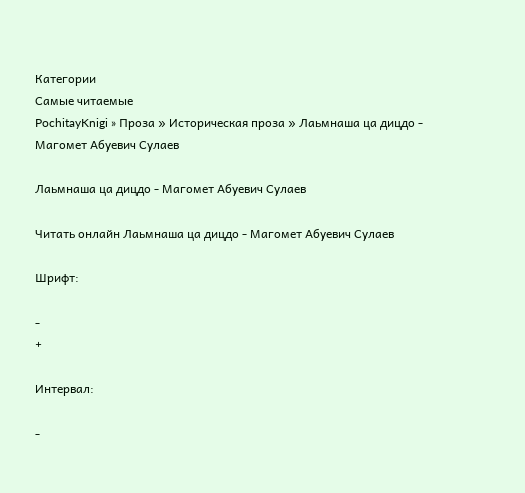Категории
Самые читаемые
PochitayKnigi » Проза » Историческая проза » Лаьмнаша ца дицдо - Магомет Абуевич Сулаев

Лаьмнаша ца дицдо - Магомет Абуевич Сулаев

Читать онлайн Лаьмнаша ца дицдо - Магомет Абуевич Сулаев

Шрифт:

-
+

Интервал:

-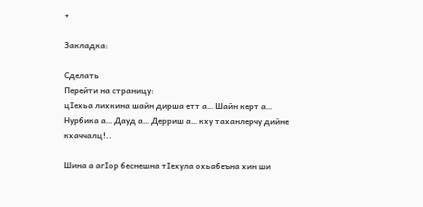+

Закладка:

Сделать
Перейти на страницу:
цIехьа лихкина шайн дирша етт а… Шайн керт а… Нурбика а… Дауд а… Дерриш а… кху таханлерчу дийне кхаччалц!..

Шина а агIор беснешна тIехула охьабеъна хин ши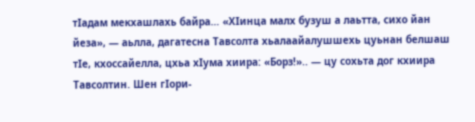тIадам мекхашлахь байра… «ХIинца малх бузуш а лаьтта, сихо йан йеза», — аьлла, дагатесна Тавсолта хьалаайалушшехь цуьнан белшаш тIе, кхоссайелла, цхьа хIума хиира: «Борз!».. — цу сохьта дог кхиира Тавсолтин. Шен гIори-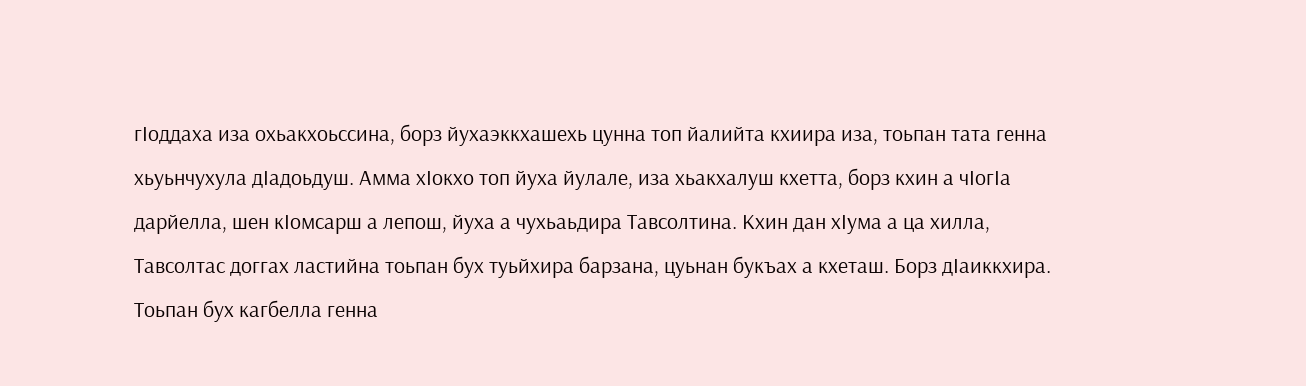гIоддаха иза охьакхоьссина, борз йухаэккхашехь цунна топ йалийта кхиира иза, тоьпан тата генна хьуьнчухула дIадоьдуш. Амма хIокхо топ йуха йулале, иза хьакхалуш кхетта, борз кхин а чIогIа дарйелла, шен кIомсарш а лепош, йуха а чухьаьдира Тавсолтина. Кхин дан хIума а ца хилла, Тавсолтас доггах ластийна тоьпан бух туьйхира барзана, цуьнан букъах а кхеташ. Борз дIаиккхира. Тоьпан бух кагбелла генна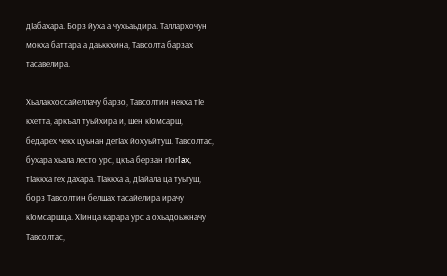дIабахара. Борз йуха а чухьаьдира. Таллархочун мокха баттара а даьккхина, Тавсолта барзах тасавелира.

Хьалакхоссайеллачу барзо, Тавсолтин некха тIе кхетта, аркъал туьйхира и, шен кIомсарш, бедарех чекх цуьнан дегIах йохуьйтуш. Тавсолтас, бухара хьала лесто урс, цкъа берзан гIoгIax, тIаккха гех дахара. ТIаккха а, дIайала ца туьгуш, борз Тавсолтин белшах тасайелира ирачу кIомсаршца. ХIинца карара урс а охьадоьжначу Тавсолтас,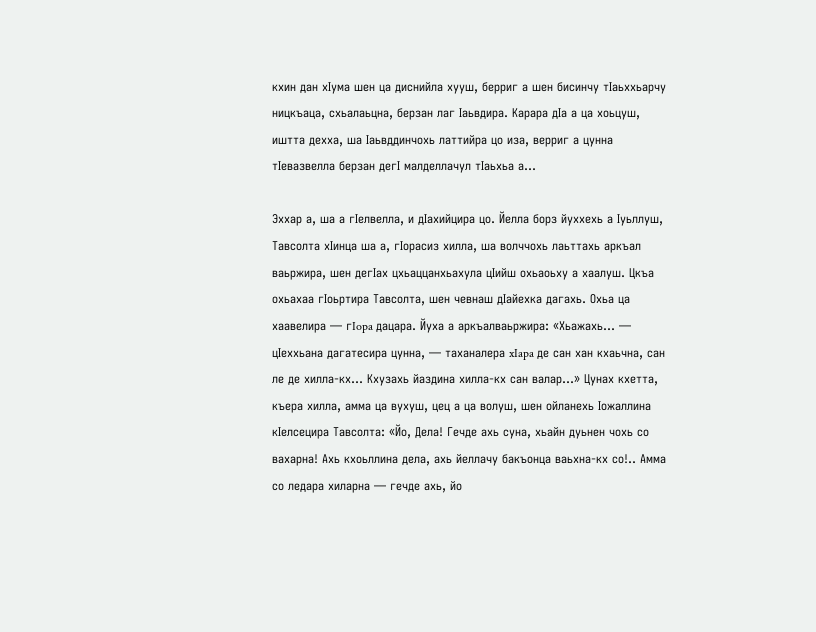кхин дан хIума шен ца диснийла хууш, берриг а шен бисинчу тIаьххьарчу ницкъаца, схьалаьцна, берзан лаг Iаьвдира. Карара дIа а ца хоьцуш, иштта дехха, ша Iаьвддинчохь латтийра цо иза, верриг а цунна тIевазвелла берзан дегI малделлачул тIаьхьа а…

Эххар а, ша а гIелвелла, и дIахийцира цо. Йелла борз йуххехь а Iуьллуш, Тавсолта хIинца ша а, гIорасиз хилла, ша волччохь лаьттахь аркъал ваьржира, шен дегIах цхьаццанхьахула цIийш охьаоьху а хаалуш. Цкъа охьахаа гIоьртира Тавсолта, шен чевнаш дIайехка дагахь. Охьа ца хаавелира — гIopa дацара. Йуха а аркъалваьржира: «Хьажахь… — цIеххьана дагатесира цунна, — таханалера xIapa де сан хан кхаьчна, сан ле де хилла-кх… Кхузахь йаздина хилла-кх сан валар…» Цунах кхетта, къера хилла, амма ца вухуш, цец а ца волуш, шен ойланехь Iожаллина кIелсецира Тавсолта: «Йо, Дела! Гечде ахь суна, хьайн дуьнен чохь со вахарна! Ахь кхоьллина дела, ахь йеллачу бакъонца ваьхна-кх со!.. Амма со ледара хиларна — гечде ахь, йо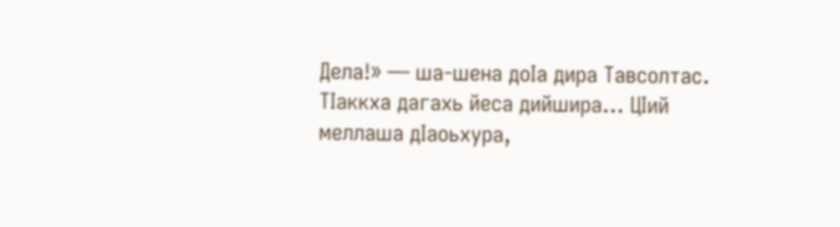Дела!» — ша-шена доIа дира Тавсолтас. ТIаккха дагахь йеса дийшира… ЦIий меллаша дIаоьхура,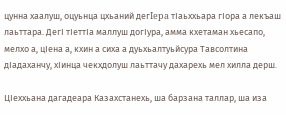цунна хаалуш, оцуьнца цхьаний дегIepa тIаьххьара гIора а лекъаш лаьттара. ДегI тIеттIа маллуш догIура, амма кхетаман хьесапо, мелхо а, цIена а, кхин а сиха а дуьхьалтуьйсура Тавсолтина дIадаханчу, хIинца чекхдолуш лаьттачу дахарехь мел хилла дерш.

ЦIеххьана дагадеара Казахстанехь, ша барзана таллар, ша иза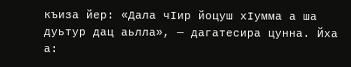къиза йер: «Дала чIир йоцуш хIумма а ша дуьтур дац аьлла», — дагатесира цунна. Йха а: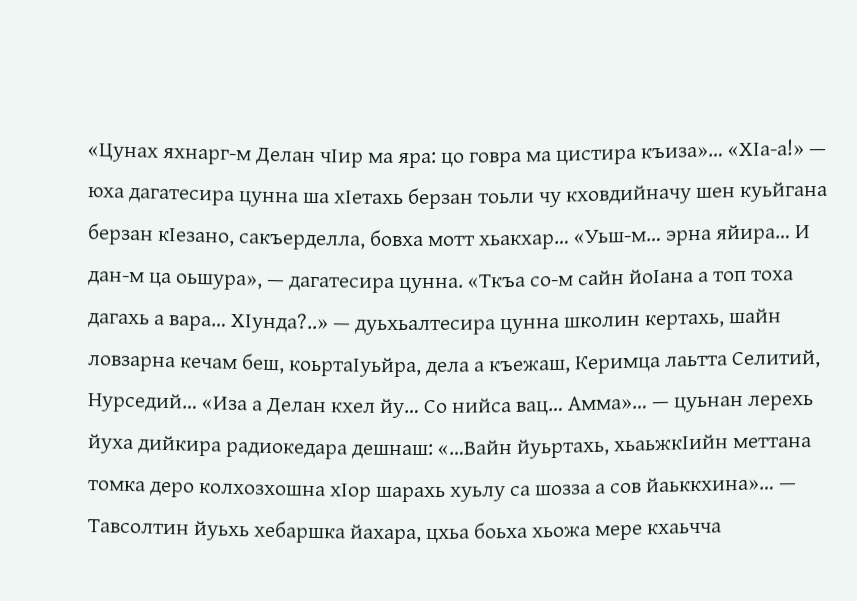«Цунах яхнарг-м Делан чIир ма яра: цо говра ма цистира къиза»… «ХIа-а!» — юха дагатесира цунна ша хIетахь берзан тоьли чу кховдийначу шен куьйгана берзан кIезано, сакъерделла, бовха мотт хьакхар… «Уьш-м… эрна яйира… И дан-м ца оьшура», — дагатесира цунна. «Ткъа со-м сайн йоIана а топ тоха дагахь а вара… ХIунда?..» — дуьхьалтесира цунна школин кертахь, шайн ловзарна кечам беш, коьртаIуьйра, дела а къежаш, Керимца лаьтта Селитий, Нурседий… «Иза а Делан кхел йу… Со нийса вац… Амма»… — цуьнан лерехь йуха дийкира радиокедара дешнаш: «…Вайн йуьртахь, хьаьжкIийн меттана томка деро колхозхошна хIор шарахь хуьлу са шозза а сов йаьккхина»… — Тавсолтин йуьхь хебаршка йахара, цхьа боьха хьожа мере кхаьчча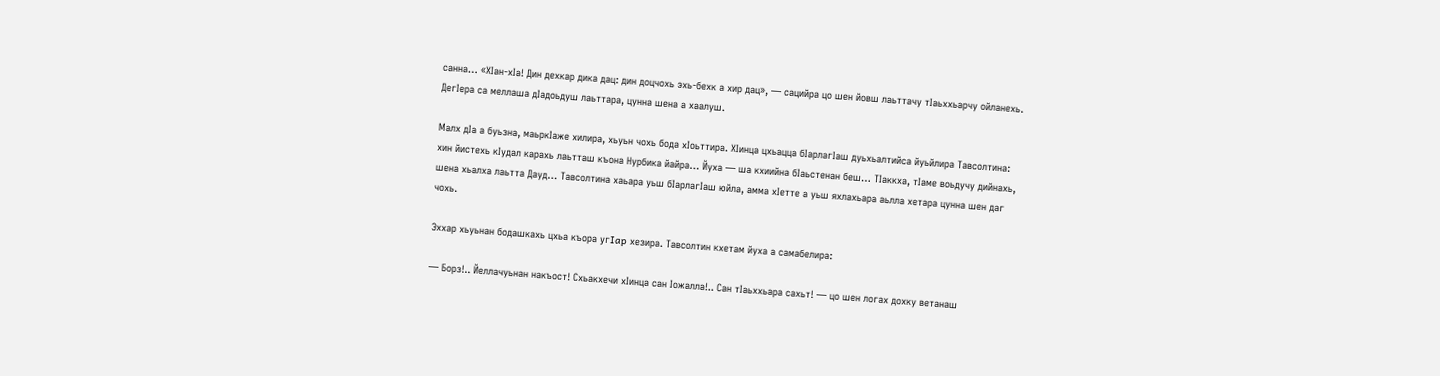санна… «ХIан-хIа! Дин дехкар дика дац: дин доцчохь эхь-бехк а хир дац», — сацийра цо шен йовш лаьттачу тIаьххьарчу ойланехь. ДегIера са меллаша дIадоьдуш лаьттара, цунна шена а хаалуш.

Малх дIа а буьзна, маьркIаже хилира, хьуьн чохь бода хIоьттира. ХIинца цхьацца бIарлагIаш дуьхьалтийса йуьйлира Тавсолтина: хин йистехь кIудал карахь лаьтташ къона Нурбика йайра… Йуха — ша кхиийна бIаьстенан беш… ТIаккха, тIаме воьдучу дийнахь, шена хьалха лаьтта Дауд… Тавсолтина хаьара уьш бIарлагIаш юйла, амма хIетте а уьш яхлахьара аьлла хетара цунна шен даг чохь.

Эххар хьуьнан бодашкахь цхьа къора yгIap хезира. Тавсолтин кхетам йуха а самабелира:

— Борз!.. Йеллачуьнан накъост! Схьакхечи хIинца сан Iожалла!.. Сан тIаьххьара сахьт! — цо шен логах дохку ветанаш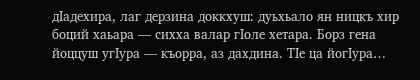дIадехира, лаг дерзина доккхуш: дуьхьало ян ницкъ хир боций хаьара — сихха валар гIоле хетара. Борз гена йоццуш yгIyра — къорра, аз дахдина. ТIе ца йогIура…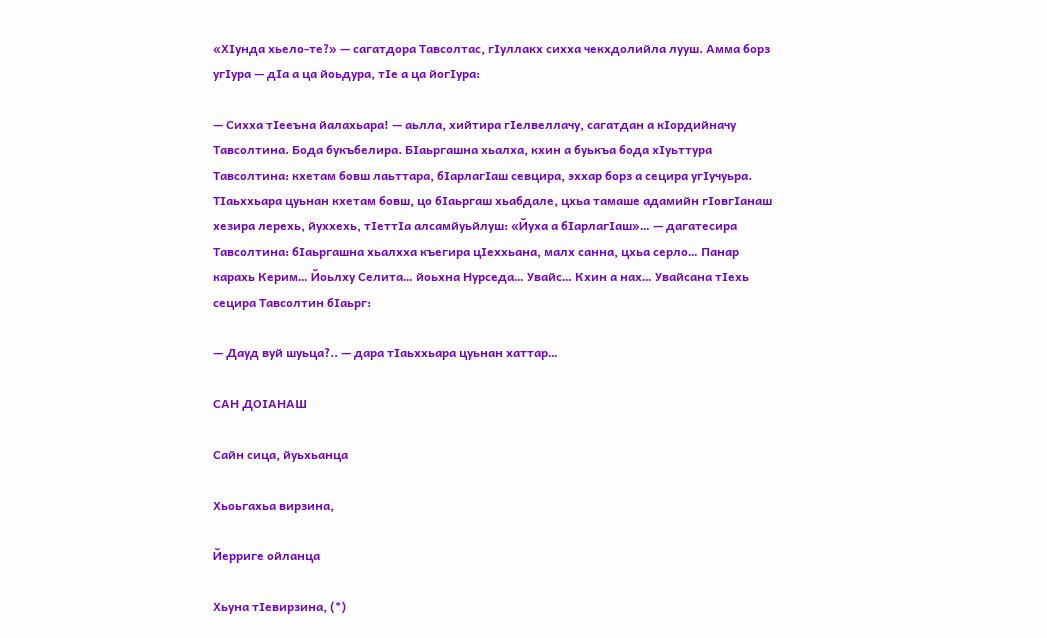«ХIунда хьело-те?» — сагатдора Тавсолтас, гIуллакх сихха чекхдолийла лууш. Амма борз угIура — дIа а ца йоьдура, тIе а ца йогIура:

— Сихха тIееъна йалахьара! — аьлла, хийтира гIелвеллачу, сагатдан а кIордийначу Тавсолтина. Бода букъбелира. БIаьргашна хьалха, кхин а буькъа бода хIуьттура Тавсолтина: кхетам бовш лаьттара, бIарлагIаш севцира, эххар борз а сецира угIучуьра. ТIаьххьара цуьнан кхетам бовш, цо бIаьргаш хьабдале, цхьа тамаше адамийн гIовгIанаш хезира лерехь, йуххехь, тIеттIа алсамйуьйлуш: «Йуха а бIарлагIаш»… — дагатесира Тавсолтина: бIаьргашна хьалхха къегира цIеххьана, малх санна, цхьа серло… Панар карахь Керим… Йоьлху Селита… йоьхна Нурседа… Увайс… Кхин а нах… Увайсана тIехь сецира Тавсолтин бIаьрг:

— Дауд вуй шуьца?.. — дара тIаьххьара цуьнан хаттар…

САН ДОIАНАШ

Сайн сица, йуьхьанца

Хьоьгахьа вирзина,

Йерриге ойланца

Хьуна тӀевирзина, (*)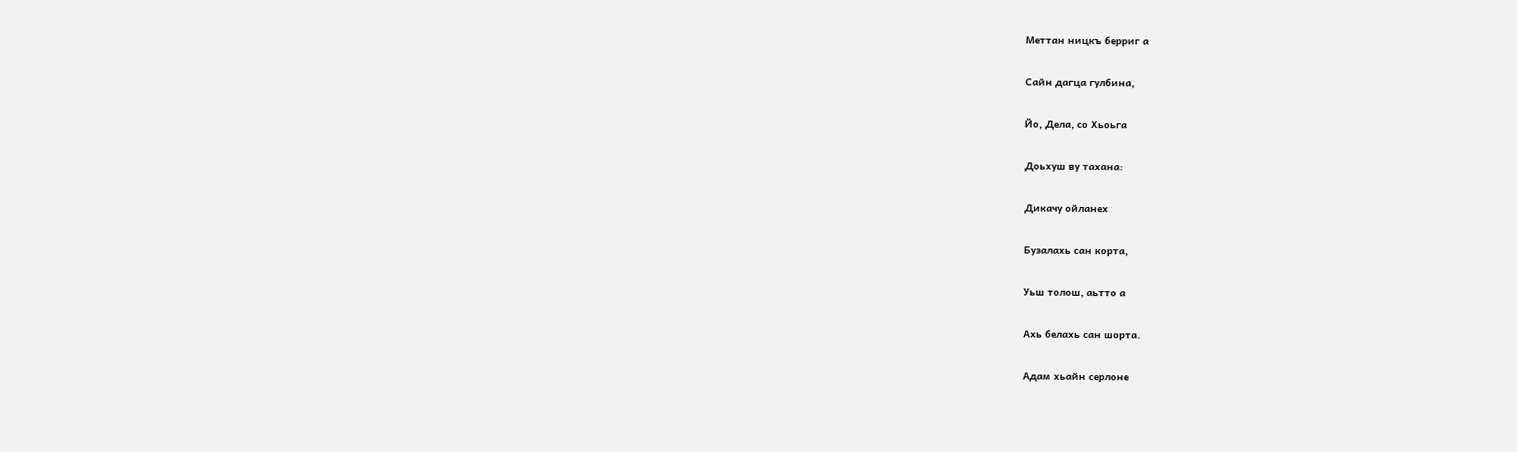Меттан ницкъ берриг а

Сайн дагца гулбина,

Йо, Дела, со Хьоьга

Доьхуш ву тахана:

Дикачу ойланех

Бузалахь сан корта,

Уьш толош, аьтто а

Ахь белахь сан шорта.

Адам хьайн серлоне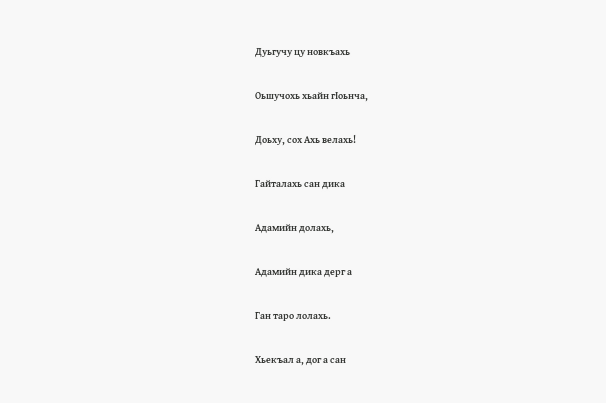Дуьгучу цу новкъахь

Оьшучохь хьайн гӀоьнча,

Доьху, сох Ахь велахь!

Гайталахь сан дика

Адамийн долахь,

Адамийн дика дерг а

Ган таро лолахь.

Хьекъал а, дог а сан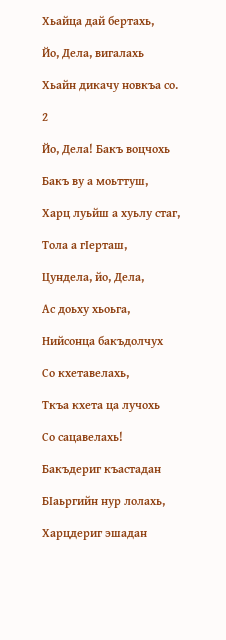Хьайца дай бертахь,

Йо, Дела, вигалахь

Хьайн дикачу новкъа со.

2

Йо, Дела! Бакъ воцчохь

Бакъ ву а моьттуш,

Харц луьйш а хуьлу стаг,

Тола а гӀерташ,

Цундела, йо, Дела,

Ас доьху хьоьга,

Нийсонца бакъдолчух

Со кхетавелахь,

Ткъа кхета ца лучохь

Со сацавелахь!

Бакъдериг къастадан

БӀаьргийн нур лолахь,

Харцдериг эшадан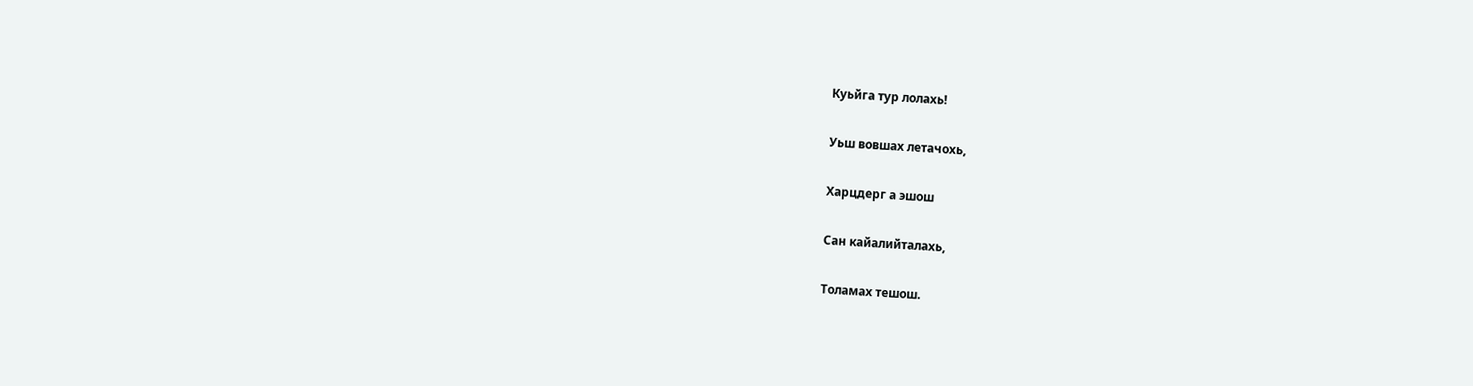Куьйга тур лолахь!

Уьш вовшах летачохь,

Харцдерг а эшош

Сан кайалийталахь,

Толамах тешош.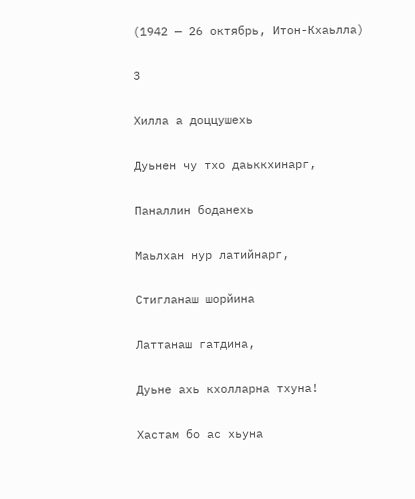(1942 — 26 октябрь, Итон-Кхаьлла)

3

Хилла а доццушехь

Дуьнен чу тхо даьккхинарг,

Паналлин боданехь

Маьлхан нур латийнарг,

Стигланаш шорйина

Латтанаш гатдина,

Дуьне ахь кхолларна тхуна!

Хастам бо ас хьуна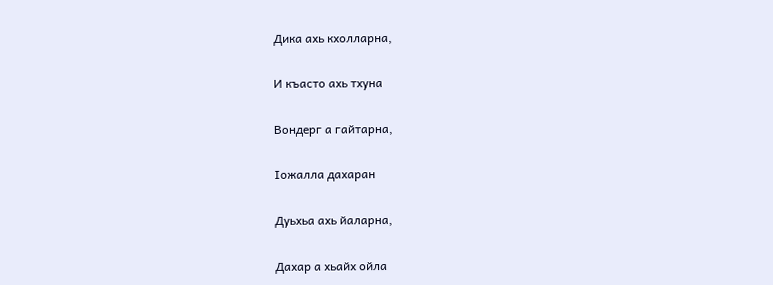Дика ахь кхолларна,

И къасто ахь тхуна

Вондерг а гайтарна,

Ӏожалла дахаран

Дуьхьа ахь йаларна,

Дахар а хьайх ойла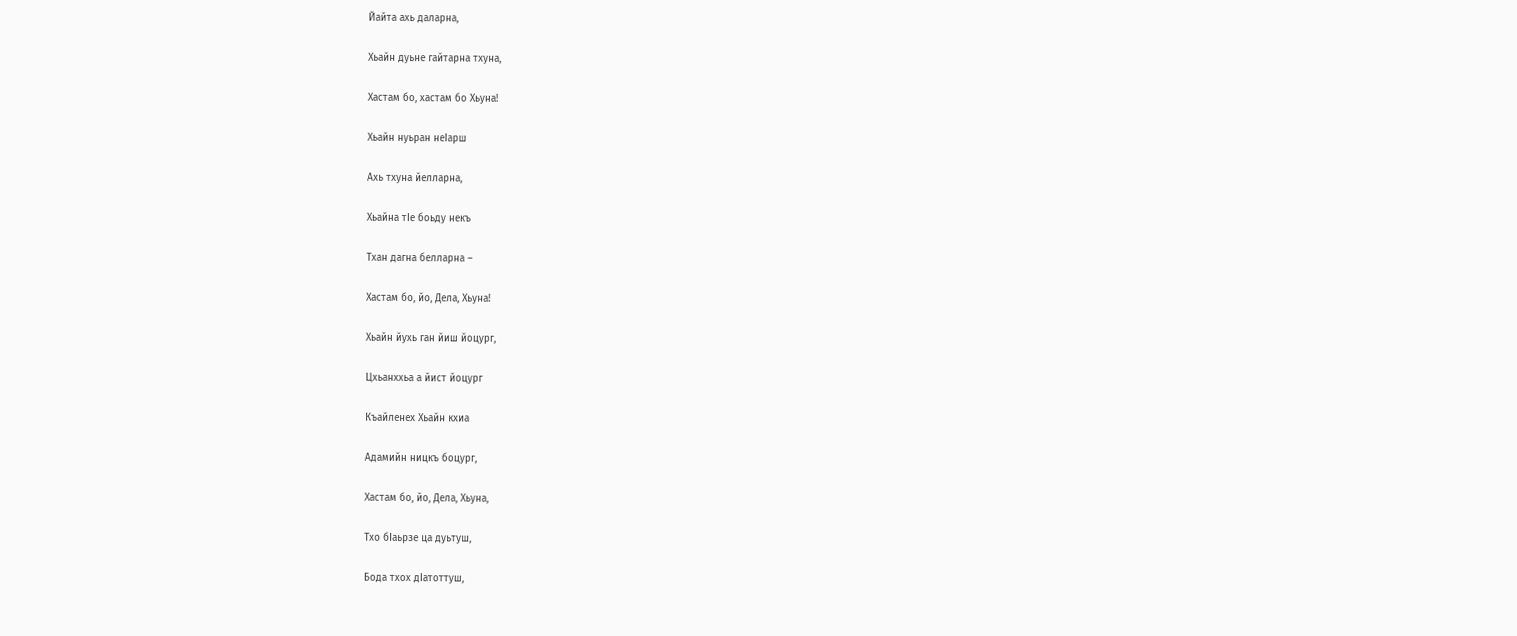Йайта ахь даларна,

Хьайн дуьне гайтарна тхуна,

Хастам бо, хастам бо Хьуна!

Хьайн нуьран неӀарш

Ахь тхуна йелларна,

Хьайна тӀе боьду некъ

Тхан дагна белларна –

Хастам бо, йо, Дела, Хьуна!

Хьайн йухь ган йиш йоцург,

Цхьанххьа а йист йоцург

Къайленех Хьайн кхиа

Адамийн ницкъ боцург,

Хастам бо, йо, Дела, Хьуна,

Тхо бӀаьрзе ца дуьтуш,

Бода тхох дӀатоттуш,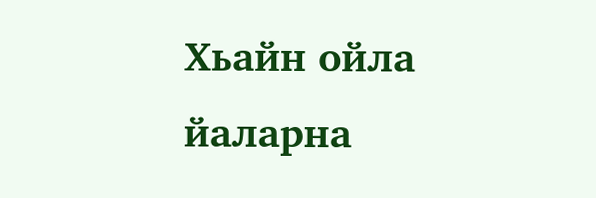Хьайн ойла йаларна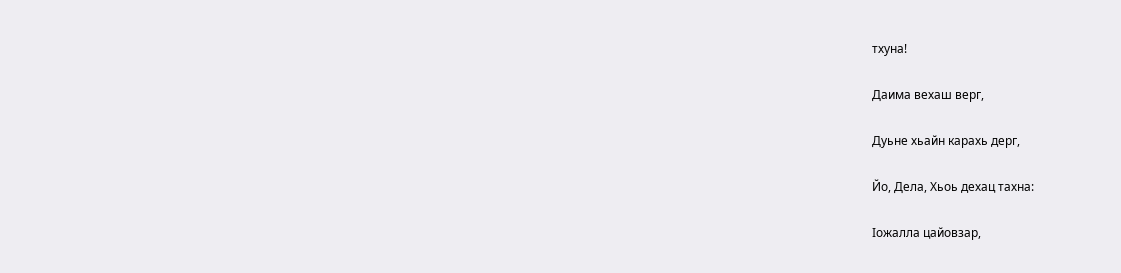тхуна!

Даима вехаш верг,

Дуьне хьайн карахь дерг,

Йо, Дела, Хьоь дехац тахна:

Ӏожалла цайовзар,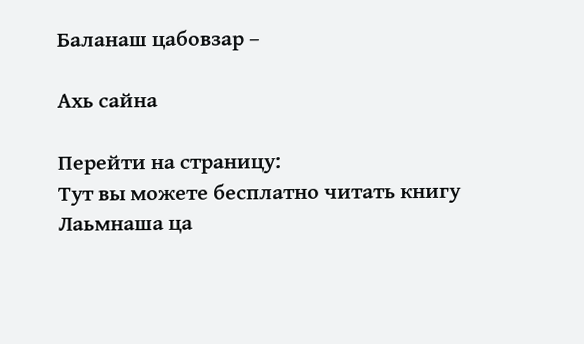Баланаш цабовзар –

Ахь сайна

Перейти на страницу:
Тут вы можете бесплатно читать книгу Лаьмнаша ца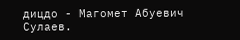дицдо - Магомет Абуевич Сулаев.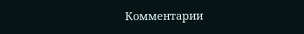Комментарии